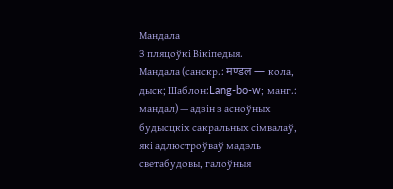Мандала
З пляцоўкі Вікіпедыя.
Мандала (санскр.: मण्डल — кола, дыск; Шаблон:Lang-bo-w; манг.: мандал) — адзін з асноўных будысцкіх сакральных сімвалаў, які адлюстроўваў мадэль светабудовы, галоўныя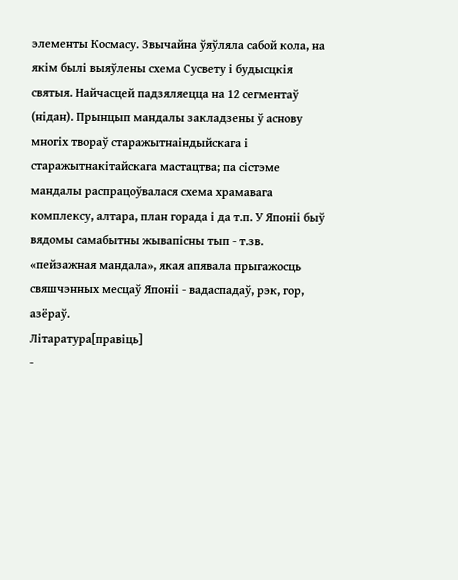элементы Космасу. Звычайна ўяўляла сабой кола, на якім былі выяўлены схема Сусвету і будысцкія святыя. Найчасцей падзяляецца на 12 сегментаў (нідан). Прынцып мандалы закладзены ў аснову многіх твораў старажытнаіндыйскага і старажытнакітайскага мастацтва; па сістэме мандалы распрацоўвалася схема храмавага комплексу, алтара, план горада і да т.п. У Японіі быў вядомы самабытны жывапісны тып - т.зв. «пейзажная мандала», якая апявала прыгажосць свяшчэнных месцаў Японіі - вадаспадаў, рэк, гор, азёраў.
Літаратура[правіць]
-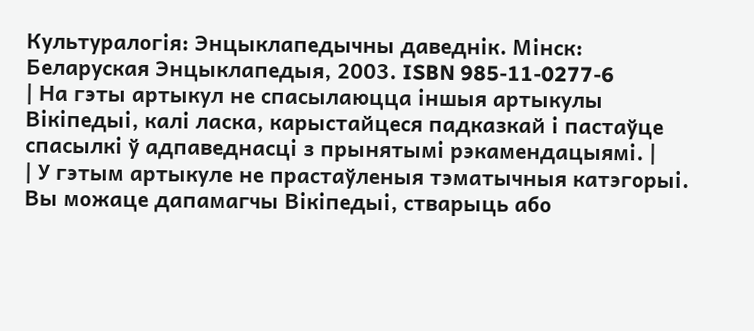Культуралогія: Энцыклапедычны даведнік. Мінск: Беларуская Энцыклапедыя, 2003. ISBN 985-11-0277-6
| На гэты артыкул не спасылаюцца іншыя артыкулы Вікіпедыі, калі ласка, карыстайцеся падказкай і пастаўце спасылкі ў адпаведнасці з прынятымі рэкамендацыямі. |
| У гэтым артыкуле не прастаўленыя тэматычныя катэгорыі. Вы можаце дапамагчы Вікіпедыі, стварыць або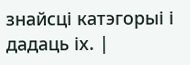знайсці катэгорыі і дадаць іх. |